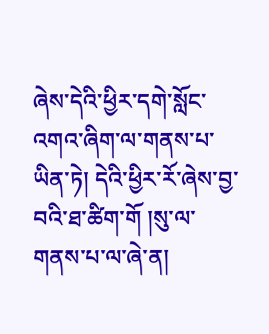ཞེས་དེའི་ཕྱིར་དགེ་སློང་འགའ་ཞིག་ལ་གནས་པ་ཡིན་ཏེ། དེའི་ཕྱིར་རོ་ཞེས་བྱ་བའི་ཐ་ཚིག་གོ །སུ་ལ་གནས་པ་ལ་ཞེ་ན།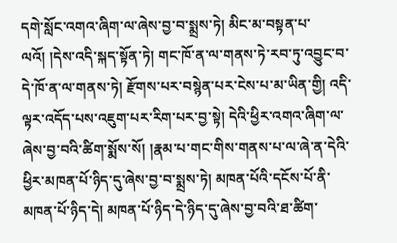དགེ་སློང་འགའ་ཞིག་ལ་ཞེས་བྱ་བ་སྨྲས་ཏེ། མིང་མ་བསྟན་པ་ལའོ། །དེས་འདི་སྐད་སྟོན་ཏེ། གང་ཁོ་ན་ལ་གནས་ཏེ་རབ་ཏུ་འབྱུང་བ་དེ་ཁོ་ན་ལ་གནས་ཏེ། རྫོགས་པར་བསྙེན་པར་ངེས་པ་མ་ཡིན་གྱི། འདི་ལྟར་འདོད་པས་འཇུག་པར་རིག་པར་བྱ་སྟེ། དེའི་ཕྱིར་འགའ་ཞིག་ལ་ཞེས་བྱ་བའི་ཚིག་སྨོས་སོ། །རྣམ་པ་གང་གིས་གནས་པ་ལ་ཞེ་ན་དེའི་ཕྱིར་མཁན་པོ་ཉིད་དུ་ཞེས་བྱ་བ་སྨྲས་ཏེ། མཁན་པོའི་དངོས་པོ་ནི་མཁན་པོ་ཉིད་དེ། མཁན་པོ་ཉིད་དེ་ཉིད་དུ་ཞེས་བྱ་བའི་ཐ་ཚིག་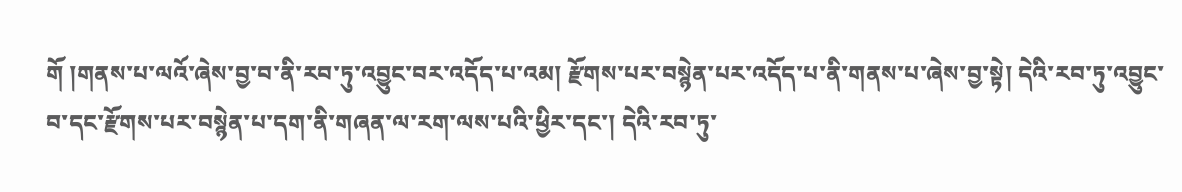གོ །གནས་པ་ལའོ་ཞེས་བྱ་བ་ནི་རབ་ཏུ་འབྱུང་བར་འདོད་པ་འམ། རྫོགས་པར་བསྙེན་པར་འདོད་པ་ནི་གནས་པ་ཞེས་བྱ་སྟེ། དེའི་རབ་ཏུ་འབྱུང་བ་དང་རྫོགས་པར་བསྙེན་པ་དག་ནི་གཞན་ལ་རག་ལས་པའི་ཕྱིར་དང་། དེའི་རབ་ཏུ་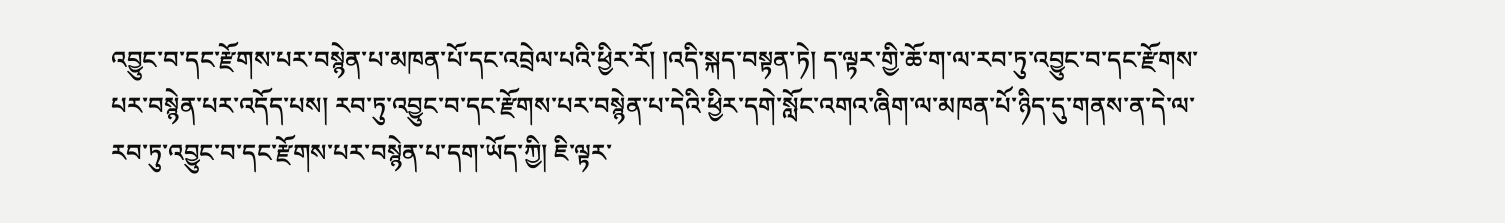འབྱུང་བ་དང་རྫོགས་པར་བསྙེན་པ་མཁན་པོ་དང་འབྲེལ་པའི་ཕྱིར་རོ། །འདི་སྐད་བསྟན་ཏེ། ད་ལྟར་གྱི་ཆོ་ག་ལ་རབ་ཏུ་འབྱུང་བ་དང་རྫོགས་པར་བསྙེན་པར་འདོད་པས། རབ་ཏུ་འབྱུང་བ་དང་རྫོགས་པར་བསྙེན་པ་དེའི་ཕྱིར་དགེ་སློང་འགའ་ཞིག་ལ་མཁན་པོ་ཉིད་དུ་གནས་ན་དེ་ལ་རབ་ཏུ་འབྱུང་བ་དང་རྫོགས་པར་བསྙེན་པ་དག་ཡོད་ཀྱི། ཇི་ལྟར་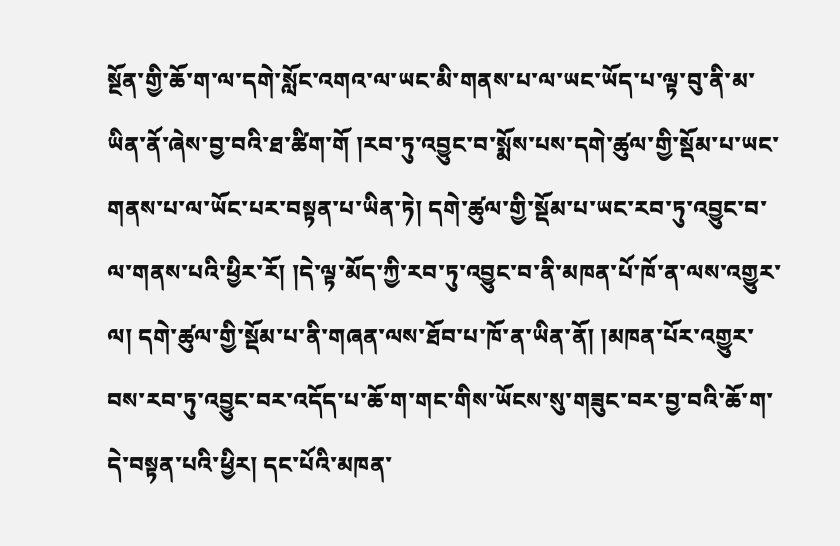སྔོན་གྱི་ཆོ་ག་ལ་དགེ་སློང་འགའ་ལ་ཡང་མི་གནས་པ་ལ་ཡང་ཡོད་པ་ལྟ་བུ་ནི་མ་ཡིན་ནོ་ཞེས་བྱ་བའི་ཐ་ཚིག་གོ །རབ་ཏུ་འབྱུང་བ་སྨོས་པས་དགེ་ཚུལ་གྱི་སྡོམ་པ་ཡང་གནས་པ་ལ་ཡོང་པར་བསྟན་པ་ཡིན་ཏེ། དགེ་ཚུལ་གྱི་སྡོམ་པ་ཡང་རབ་ཏུ་འབྱུང་བ་ལ་གནས་པའི་ཕྱིར་རོ། །དེ་ལྟ་མོད་ཀྱི་རབ་ཏུ་འབྱུང་བ་ནི་མཁན་པོ་ཁོ་ན་ལས་འགྱུར་ལ། དགེ་ཚུལ་གྱི་སྡོམ་པ་ནི་གཞན་ལས་ཐོབ་པ་ཁོ་ན་ཡིན་ནོ། །མཁན་པོར་འགྱུར་བས་རབ་ཏུ་འབྱུང་བར་འདོད་པ་ཆོ་ག་གང་གིས་ཡོངས་སུ་གཟུང་བར་བྱ་བའི་ཆོ་ག་དེ་བསྟན་པའི་ཕྱིར། དང་པོའི་མཁན་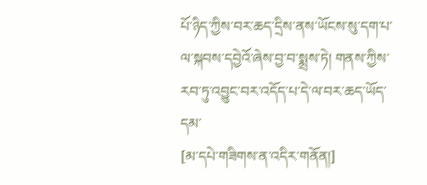པོ་ཉིད་ཀྱིས་བར་ཆད་དྲིས་ནས་ཡོངས་སུ་དག་པ་ལ་སྐབས་དབྱེའོ་ཞེས་བྱ་བ་སྨྲས་ཏེ། གནས་ཀྱིས་རབ་ཏུ་འབྱུང་བར་འདོད་པ་དེ་ལ་བར་ཆད་ཡོད་དམ་
[མ་དཔེ་གཟིགས་ན་འདིར་གནོན།]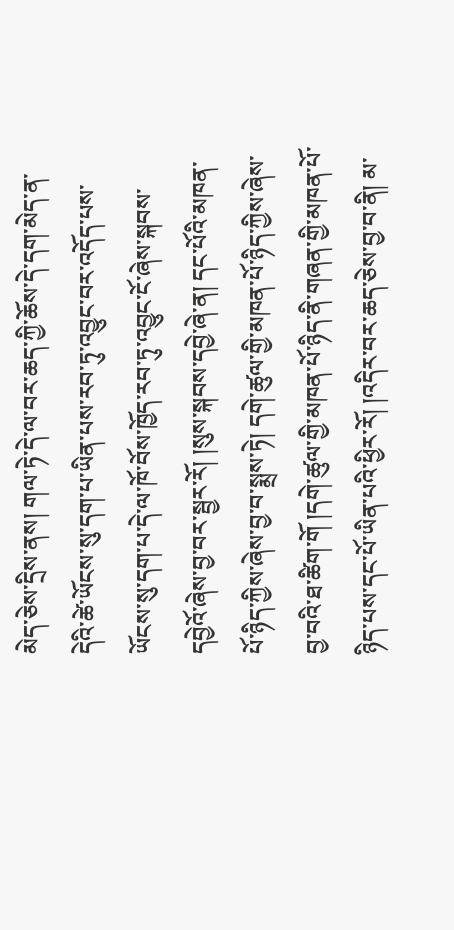མེད་ཅེས་དྲིས་ནས། གལ་ཏེ་དེ་ལ་བར་ཆད་ཀྱི་ཆོས་དེ་དག་མེད་ན་དེའི་ཚེ་ཡོངས་སུ་དག་པ་ཡིན་པས་རབ་ཏུ་འབྱུང་བར་འདོད་པས་ཡོངས་སུ་དག་པ་དེ་ལ་ཁོ་བོས་ཁྱོད་རབ་ཏུ་འབྱུང་ངོ་ཞེས་སྐབས་དབྱེའོ་ཞེས་བྱ་བར་སྦྱར་རོ། །སུས་སྐབས་དབྱེ་ཞེ་ན། དང་པོའི་མཁན་པོ་ཉིད་ཀྱིས་ཞེས་བྱ་བ་སྨྲས་ཏེ། དགེ་ཚུལ་གྱི་མཁན་པོ་ཉིད་ཀྱིས་ཞེས་བྱ་བའི་ཐ་ཚིག་གོ །དགེ་ཚུལ་གྱི་མཁན་པོ་ཉིད་ནི་གཞན་གྱི་མཁན་པོ་ཉིད་པས་དང་པོ་ཡིན་པའི་ཕྱིར་རོ། །འདིར་བར་ཆད་ཅེས་བྱ་བ་ནི། མ་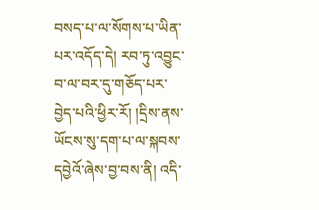བསད་པ་ལ་སོགས་པ་ཡིན་པར་འདོད་དེ། རབ་ཏུ་འབྱུང་བ་ལ་བར་དུ་གཅོད་པར་བྱེད་པའི་ཕྱིར་རོ། །དྲིས་ནས་ཡོངས་སུ་དག་པ་ལ་སྐབས་དབྱེའོ་ཞེས་བྱ་བས་ནི། འདི་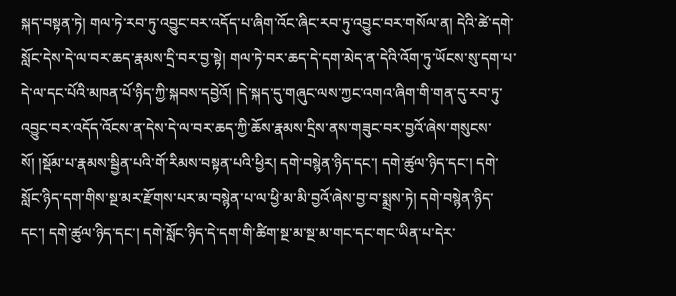སྐད་བསྟན་ཏེ། གལ་ཏེ་རབ་ཏུ་འབྱུང་བར་འདོད་པ་ཞིག་འོང་ཞིང་རབ་ཏུ་འབྱུང་བར་གསོལ་ན། དེའི་ཚེ་དགེ་སློང་དེས་དེ་ལ་བར་ཆད་རྣམས་དྲི་བར་བྱ་སྟེ། གལ་ཏེ་བར་ཆད་དེ་དག་མེད་ན་དེའི་འོག་ཏུ་ཡོངས་སུ་དག་པ་དེ་ལ་དང་པོའི་མཁན་པོ་ཉིད་ཀྱི་སྐབས་དབྱེའོ། །དེ་སྐད་དུ་གཞུང་ལས་ཀྱང་འགའ་ཞིག་གི་གན་དུ་རབ་ཏུ་འབྱུང་བར་འདོད་འོངས་ན་དེས་དེ་ལ་བར་ཆད་ཀྱི་ཆོས་རྣམས་དྲིས་ནས་གཟུང་བར་བྱའོ་ཞེས་གསུངས་སོ། །སྡོམ་པ་རྣམས་སྦྱིན་པའི་གོ་རིམས་བསྟན་པའི་ཕྱིར། དགེ་བསྙེན་ཉིད་དང་། དགེ་ཚུལ་ཉིད་དང་། དགེ་སློང་ཉིད་དག་གིས་སྔ་མར་རྫོགས་པར་མ་བསྙེན་པ་ལ་ཕྱི་མ་མི་བྱའོ་ཞེས་བྱ་བ་སྨྲས་ཏེ། དགེ་བསྙེན་ཉིད་དང་། དགེ་ཚུལ་ཉིད་དང་། དགེ་སློང་ཉིད་དེ་དག་གི་ཚིག་སྔ་མ་སྔ་མ་གང་དང་གང་ཡིན་པ་དེར་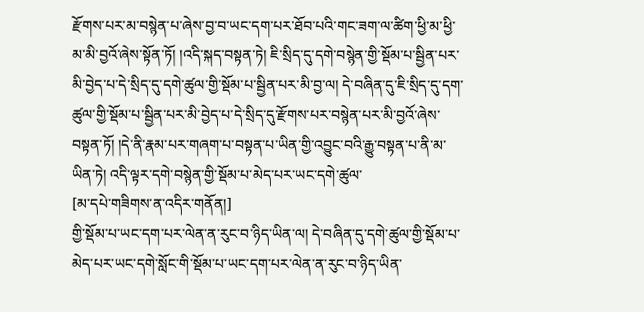རྫོགས་པར་མ་བསྙེན་པ་ཞེས་བྱ་བ་ཡང་དག་པར་ཐོབ་པའི་གང་ཟག་ལ་ཚིག་ཕྱི་མ་ཕྱི་མ་མི་བྱའོ་ཞེས་སྟོན་ཏོ། །འདི་སྐད་བསྟན་ཏེ། ཇི་སྲིད་དུ་དགེ་བསྙེན་གྱི་སྡོམ་པ་སྦྱིན་པར་མི་བྱེད་པ་དེ་སྲིད་དུ་དགེ་ཚུལ་གྱི་སྡོམ་པ་སྦྱིན་པར་མི་བྱ་ལ། དེ་བཞིན་དུ་ཇི་སྲིད་དུ་དག་ཚུལ་གྱི་སྡོམ་པ་སྦྱིན་པར་མི་བྱེད་པ་དེ་སྲིད་དུ་རྫོགས་པར་བསྙེན་པར་མི་བྱའོ་ཞེས་བསྟན་ཏོ། །དེ་ནི་རྣམ་པར་གཞག་པ་བསྟན་པ་ཡིན་གྱི་འབྱུང་བའི་རྒྱུ་བསྟན་པ་ནི་མ་ཡིན་ཏེ། འདི་ལྟར་དགེ་བསྙེན་གྱི་སྡོམ་པ་མེད་པར་ཡང་དགེ་ཚུལ་
[མ་དཔེ་གཟིགས་ན་འདིར་གནོན།]
གྱི་སྡོམ་པ་ཡང་དག་པར་ལེན་ན་རུང་བ་ཉིད་ཡིན་ལ། དེ་བཞིན་དུ་དགེ་ཚུལ་གྱི་སྡོམ་པ་མེད་པར་ཡང་དགེ་སློང་གི་སྡོམ་པ་ཡང་དག་པར་ལེན་ན་རུང་བ་ཉིད་ཡིན་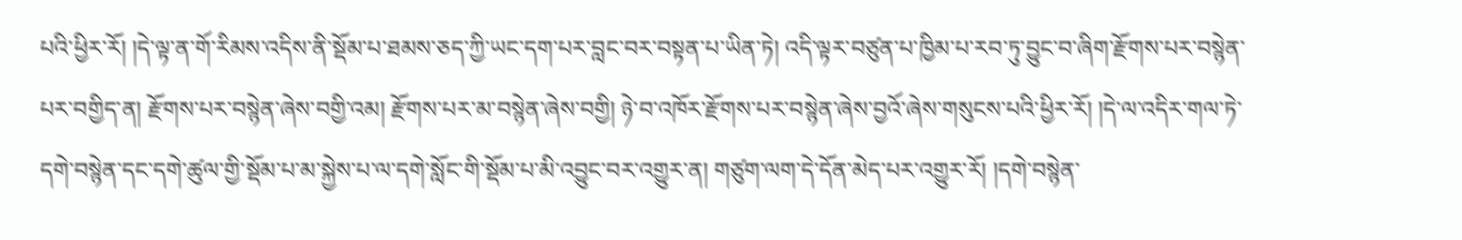པའི་ཕྱིར་རོ། །དེ་ལྟ་ན་གོ་རིམས་འདིས་ནི་སྡོམ་པ་ཐམས་ཅད་ཀྱི་ཡང་དག་པར་བླང་བར་བསྟན་པ་ཡིན་ཏེ། འདི་ལྟར་བཙུན་པ་ཁྱིམ་པ་རབ་ཏུ་བྱུང་བ་ཞིག་རྫོགས་པར་བསྙེན་པར་བགྱིད་ན། རྫོགས་པར་བསྙེན་ཞེས་བགྱི་འམ། རྫོགས་པར་མ་བསྙེན་ཞེས་བགྱི། ཉེ་བ་འཁོར་རྫོགས་པར་བསྙེན་ཞེས་བྱའོ་ཞེས་གསུངས་པའི་ཕྱིར་རོ། །དེ་ལ་འདིར་གལ་ཏེ་དགེ་བསྙེན་དང་དགེ་ཚུལ་གྱི་སྡོམ་པ་མ་སྐྱེས་པ་ལ་དགེ་སློང་གི་སྡོམ་པ་མི་འབྱུང་བར་འགྱུར་ན། གཙུག་ལག་དེ་དོན་མེད་པར་འགྱུར་རོ། །དགེ་བསྙེན་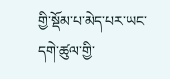གྱི་སྡོམ་པ་མེད་པར་ཡང་དགེ་ཚུལ་གྱི་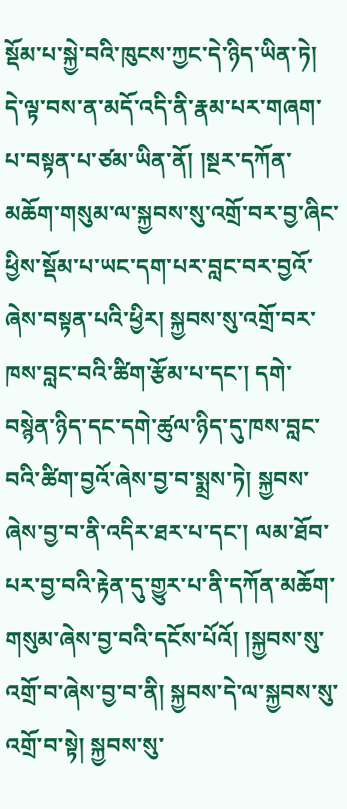སྡོམ་པ་སྐྱེ་བའི་ཁུངས་ཀྱང་དེ་ཉིད་ཡིན་ཏེ། དེ་ལྟ་བས་ན་མདོ་འདི་ནི་རྣམ་པར་གཞག་པ་བསྟན་པ་ཙམ་ཡིན་ནོ། །སྔར་དཀོན་མཆོག་གསུམ་ལ་སྐྱབས་སུ་འགྲོ་བར་བྱ་ཞིང་ཕྱིས་སྡོམ་པ་ཡང་དག་པར་བླང་བར་བྱའོ་ཞེས་བསྟན་པའི་ཕྱིར། སྐྱབས་སུ་འགྲོ་བར་ཁས་བླང་བའི་ཚིག་རྩོམ་པ་དང་། དགེ་བསྙེན་ཉིད་དང་དགེ་ཚུལ་ཉིད་དུ་ཁས་བླང་བའི་ཚིག་བྱའོ་ཞེས་བྱ་བ་སྨྲས་ཏེ། སྐྱབས་ཞེས་བྱ་བ་ནི་འདིར་ཐར་པ་དང་། ལམ་ཐོབ་པར་བྱ་བའི་རྟེན་དུ་གྱུར་པ་ནི་དཀོན་མཆོག་གསུམ་ཞེས་བྱ་བའི་དངོས་པོའོ། །སྐྱབས་སུ་འགྲོ་བ་ཞེས་བྱ་བ་ནི། སྐྱབས་དེ་ལ་སྐྱབས་སུ་འགྲོ་བ་སྟེ། སྐྱབས་སུ་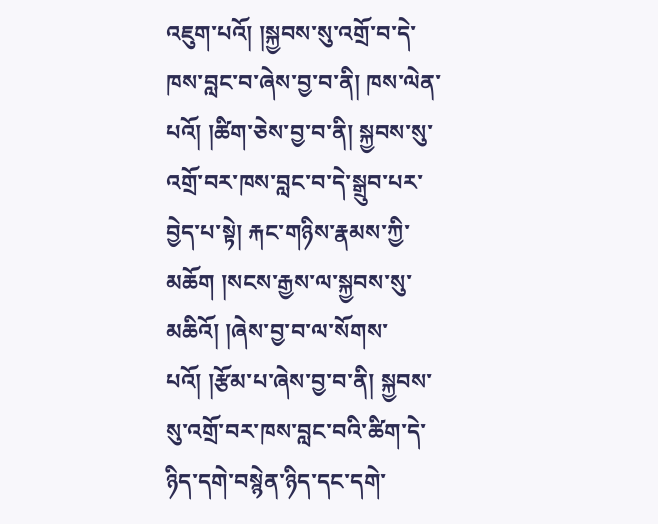འཇུག་པའོ། །སྐྱབས་སུ་འགྲོ་བ་དེ་ཁས་བླང་བ་ཞེས་བྱ་བ་ནི། ཁས་ལེན་པའོ། །ཚིག་ཅེས་བྱ་བ་ནི། སྐྱབས་སུ་འགྲོ་བར་ཁས་བླང་བ་དེ་སྒྲུབ་པར་བྱེད་པ་སྟེ། རྐང་གཉིས་རྣམས་ཀྱི་མཆོག །སངས་རྒྱས་ལ་སྐྱབས་སུ་མཆིའོ། །ཞེས་བྱ་བ་ལ་སོགས་པའོ། །རྩོམ་པ་ཞེས་བྱ་བ་ནི། སྐྱབས་སུ་འགྲོ་བར་ཁས་བླང་བའི་ཚིག་དེ་ཉིད་དགེ་བསྙེན་ཉིད་དང་དགེ་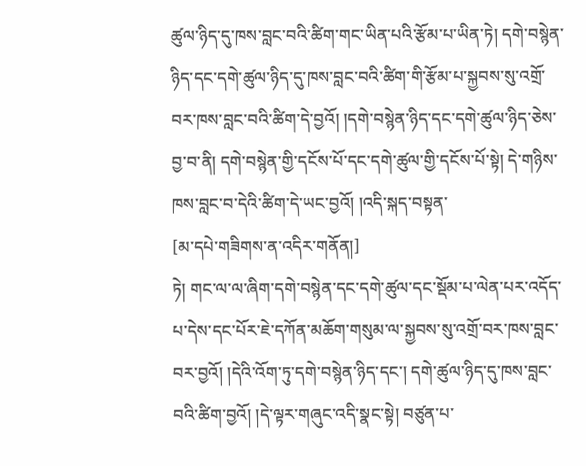ཚུལ་ཉིད་དུ་ཁས་བླང་བའི་ཚིག་གང་ཡིན་པའི་རྩོམ་པ་ཡིན་ཏེ། དགེ་བསྙེན་ཉིད་དང་དགེ་ཚུལ་ཉིད་དུ་ཁས་བླང་བའི་ཚིག་གི་རྩོམ་པ་སྐྱབས་སུ་འགྲོ་བར་ཁས་བླང་བའི་ཚིག་དེ་བྱའོ། །དགེ་བསྙེན་ཉིད་དང་དགེ་ཚུལ་ཉིད་ཅེས་བྱ་བ་ནི། དགེ་བསྙེན་གྱི་དངོས་པོ་དང་དགེ་ཚུལ་གྱི་དངོས་པོ་སྟེ། དེ་གཉིས་ཁས་བླང་བ་དེའི་ཚིག་དེ་ཡང་བྱའོ། །འདི་སྐད་བསྟན་
[མ་དཔེ་གཟིགས་ན་འདིར་གནོན།]
ཏེ། གང་ལ་ལ་ཞིག་དགེ་བསྙེན་དང་དགེ་ཚུལ་དང་སྡོམ་པ་ལེན་པར་འདོད་པ་དེས་དང་པོར་ཇེ་དཀོན་མཆོག་གསུམ་ལ་སྐྱབས་སུ་འགྲོ་བར་ཁས་བླང་བར་བྱའོ། །དེའི་འོག་ཏུ་དགེ་བསྙེན་ཉིད་དང་། དགེ་ཚུལ་ཉིད་དུ་ཁས་བླང་བའི་ཚིག་བྱའོ། །དེ་ལྟར་གཞུང་འདི་སྣང་སྟེ། བཙུན་པ་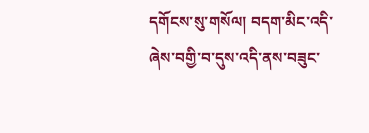དགོངས་སུ་གསོལ། བདག་མིང་འདི་ཞེས་བགྱི་བ་དུས་འདི་ནས་བཟུང་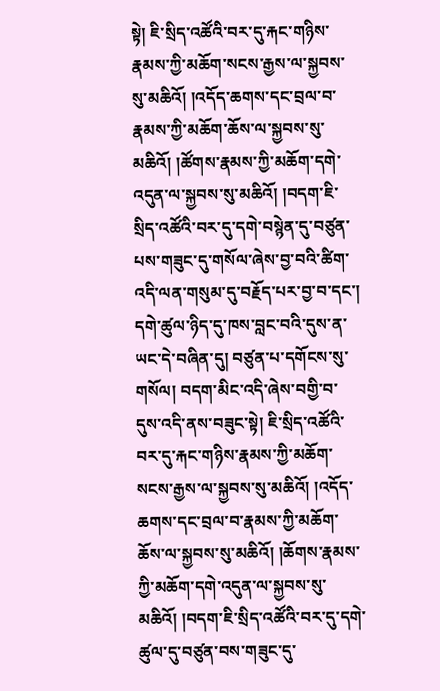སྟེ། ཇི་སྲིད་འཚོའི་བར་དུ་རྐང་གཉིས་རྣམས་ཀྱི་མཆོག་སངས་རྒྱས་ལ་སྐྱབས་སུ་མཆིའོ། །འདོད་ཆགས་དང་བྲལ་བ་རྣམས་ཀྱི་མཆོག་ཆོས་ལ་སྐྱབས་སུ་མཆིའོ། །ཚོགས་རྣམས་ཀྱི་མཆོག་དགེ་འདུན་ལ་སྐྱབས་སུ་མཆིའོ། །བདག་ཇི་སྲིད་འཚོའི་བར་དུ་དགེ་བསྙེན་དུ་བཙུན་པས་གཟུང་དུ་གསོལ་ཞེས་བྱ་བའི་ཚིག་འདི་ལན་གསུམ་དུ་བརྗོད་པར་བྱ་བ་དང་། དགེ་ཚུལ་ཉིད་དུ་ཁས་བླང་བའི་དུས་ན་ཡང་དེ་བཞིན་དུ། བཙུན་པ་དགོངས་སུ་གསོལ། བདག་མིང་འདི་ཞེས་བགྱི་བ་དུས་འདི་ནས་བཟུང་སྟེ། ཇི་སྲིད་འཚོའི་བར་དུ་རྐང་གཉིས་རྣམས་ཀྱི་མཆོག་སངས་རྒྱས་ལ་སྐྱབས་སུ་མཆིའོ། །འདོད་ཆགས་དང་བྲལ་བ་རྣམས་ཀྱི་མཆོག་ཆོས་ལ་སྐྱབས་སུ་མཆིའོ། །ཆོགས་རྣམས་ཀྱི་མཆོག་དགེ་འདུན་ལ་སྐྱབས་སུ་མཆིའོ། །བདག་ཇི་སྲིད་འཚོའི་བར་དུ་དགེ་ཚུལ་དུ་བཙུན་བས་གཟུང་དུ་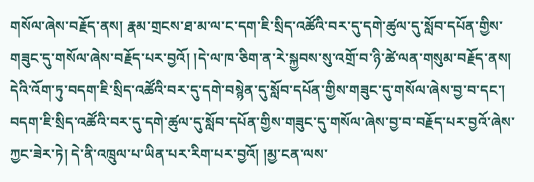གསོལ་ཞེས་བརྗོད་ནས། རྣམ་གྲངས་ཐ་མ་ལ་ང་དག་ཇི་སྲིད་འཚོའི་བར་དུ་དགེ་ཚུལ་དུ་སློབ་དཔོན་གྱིས་གཟུང་དུ་གསོལ་ཞེས་བརྗོད་པར་བྱའོ། །དེ་ལ་ཁ་ཅིག་ན་རེ་སྐྱབས་སུ་འགྲོ་བ་ཉི་ཚེ་ལན་གསུམ་བརྗོད་ནས། དེའི་འོག་ཏུ་བདག་ཇི་སྲིད་འཚོའི་བར་དུ་དགེ་བསྙེན་དུ་སློབ་དཔོན་གྱིས་གཟུང་དུ་གསོལ་ཞེས་བྱ་བ་དང་། བདག་ཇི་སྲིད་འཚོའི་བར་དུ་དགེ་ཚུལ་དུ་སློབ་དཔོན་གྱིས་གཟུང་དུ་གསོལ་ཞེས་བྱ་བ་བརྗོད་པར་བྱའོ་ཞེས་ཀྱང་ཟེར་ཏེ། དེ་ནི་འཁྲུལ་པ་ཡིན་པར་རིག་པར་བྱའོ། །མྱ་ངན་ལས་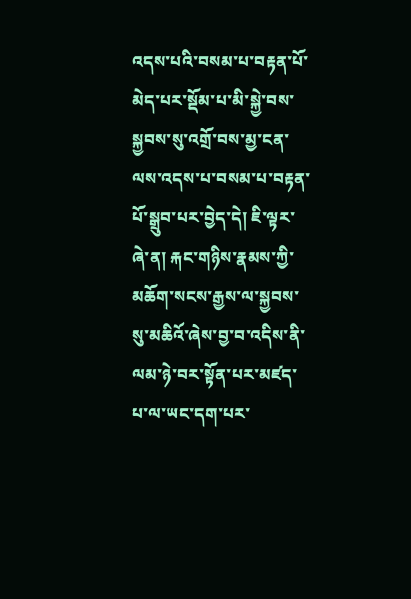འདས་པའི་བསམ་པ་བརྟན་པོ་མེད་པར་སྡོམ་པ་མི་སྐྱེ་བས་སྐྱབས་སུ་འགྲོ་བས་མྱ་ངན་ལས་འདས་པ་བསམ་པ་བརྟན་པོ་སྒྲུབ་པར་བྱེད་དེ། ཇི་ལྟར་ཞེ་ན། རྐང་གཉིས་རྣམས་ཀྱི་མཆོག་སངས་རྒྱས་ལ་སྐྱབས་སུ་མཆིའོ་ཞེས་བྱ་བ་འདིས་ནི་ལམ་ཉེ་བར་སྟོན་པར་མཛད་པ་ལ་ཡང་དག་པར་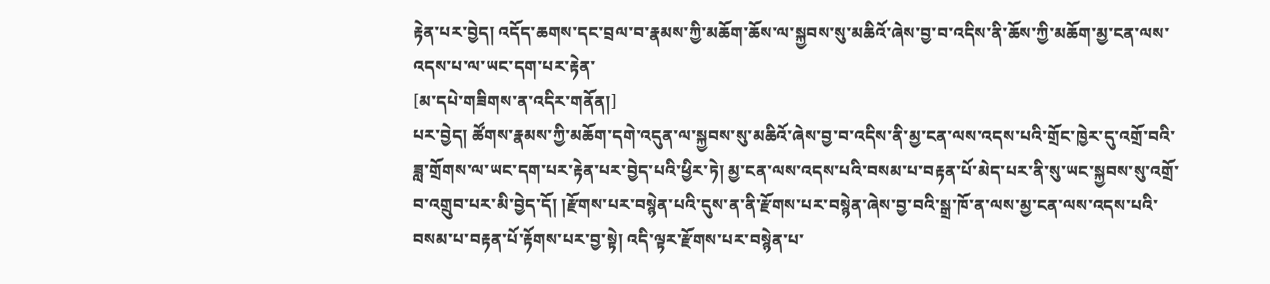རྟེན་པར་བྱེད། འདོད་ཆགས་དང་བྲལ་བ་རྣམས་ཀྱི་མཆོག་ཆོས་ལ་སྐྱབས་སུ་མཆིའོ་ཞེས་བྱ་བ་འདིས་ནི་ཆོས་ཀྱི་མཆོག་མྱ་ངན་ལས་འདས་པ་ལ་ཡང་དག་པར་རྟེན་
[མ་དཔེ་གཟིགས་ན་འདིར་གནོན།]
པར་བྱེད། ཚོགས་རྣམས་ཀྱི་མཆོག་དགེ་འདུན་ལ་སྐྱབས་སུ་མཆིའོ་ཞེས་བྱ་བ་འདིས་ནི་མྱ་ངན་ལས་འདས་པའི་གྲོང་ཁྱེར་དུ་འགྲོ་བའི་ཟླ་གྲོགས་ལ་ཡང་དག་པར་རྟེན་པར་བྱེད་པའི་ཕྱིར་ཏེ། མྱ་ངན་ལས་འདས་པའི་བསམ་པ་བརྟན་པོ་མེད་པར་ནི་སུ་ཡང་སྐྱབས་སུ་འགྲོ་བ་འགྲུབ་པར་མི་བྱེད་དོ། །རྫོགས་པར་བསྙེན་པའི་དུས་ན་ནི་རྫོགས་པར་བསྙེན་ཞེས་བྱ་བའི་སྒྲ་ཁོ་ན་ལས་མྱ་ངན་ལས་འདས་པའི་བསམ་པ་བརྟན་པོ་རྟོགས་པར་བྱ་སྟེ། འདི་ལྟར་རྫོགས་པར་བསྙེན་པ་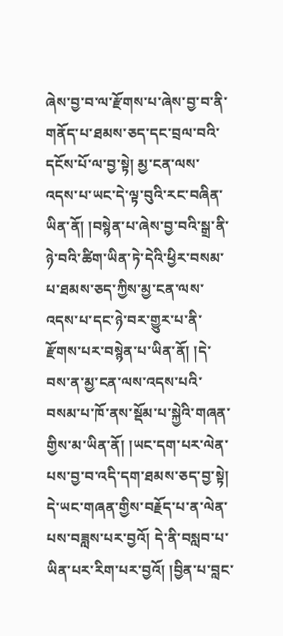ཞེས་བྱ་བ་ལ་རྫོགས་པ་ཞེས་བྱ་བ་ནི་གནོད་པ་ཐམས་ཅད་དང་བྲལ་བའི་དངོས་པོ་ལ་བྱ་སྟེ། མྱ་ངན་ལས་འདས་པ་ཡང་དེ་ལྟ་བུའི་རང་བཞིན་ཡིན་ནོ། །བསྙེན་པ་ཞེས་བྱ་བའི་སྒྲ་ནི་ཉེ་བའི་ཚིག་ཡིན་ཏེ་དེའི་ཕྱིར་བསམ་པ་ཐམས་ཅད་ཀྱིས་མྱ་ངན་ལས་འདས་པ་དང་ཉེ་བར་གྱུར་པ་ནི་རྫོགས་པར་བསྙེན་པ་ཡིན་ནོ། །དེ་བས་ན་མྱ་ངན་ལས་འདས་པའི་བསམ་པ་ཁོ་ནས་སྡོམ་པ་སྐྱེའི་གཞན་གྱིས་མ་ཡིན་ནོ། །ཡང་དག་པར་ལེན་པས་བྱ་བ་འདི་དག་ཐམས་ཅད་བྱ་སྟེ། དེ་ཡང་གཞན་གྱིས་བརྗོད་པ་ན་ལེན་པས་བཟླས་པར་བྱའོ། དེ་ནི་བསླབ་པ་ཡིན་པར་རིག་པར་བྱའོ། །བྱིན་པ་བླང་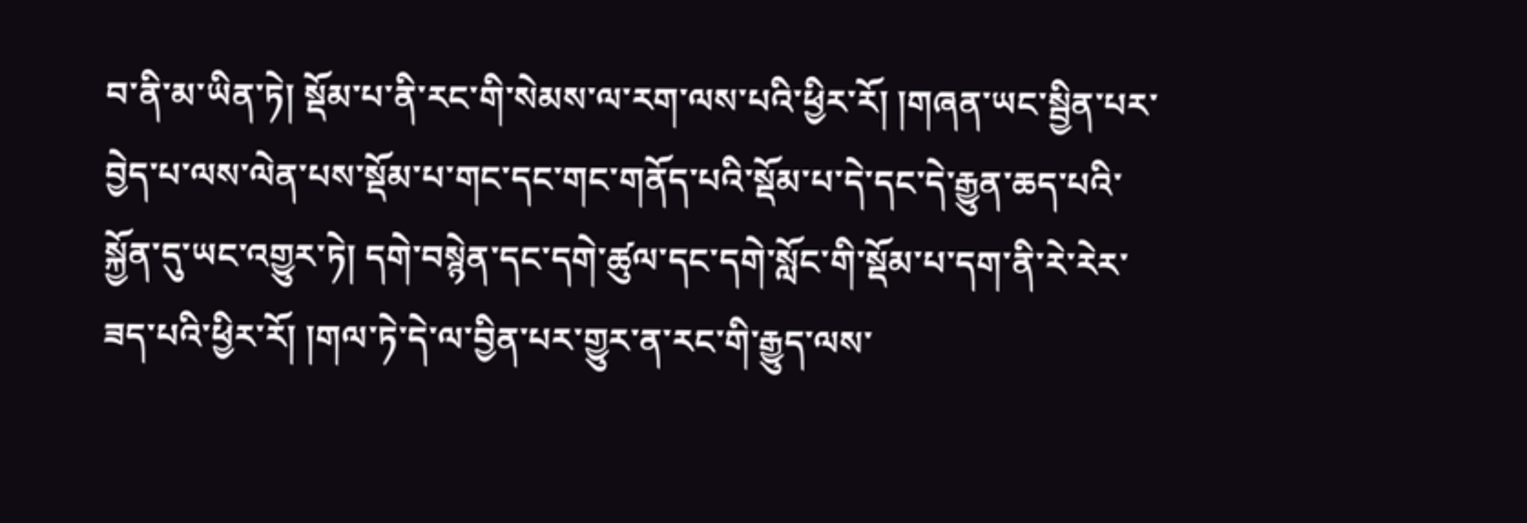བ་ནི་མ་ཡིན་ཏེ། སྡོམ་པ་ནི་རང་གི་སེམས་ལ་རག་ལས་པའི་ཕྱིར་རོ། །གཞན་ཡང་སྦྱིན་པར་བྱེད་པ་ལས་ལེན་པས་སྡོམ་པ་གང་དང་གང་གནོད་པའི་སྡོམ་པ་དེ་དང་དེ་རྒྱུན་ཆད་པའི་སྐྱོན་དུ་ཡང་འགྱུར་ཏེ། དགེ་བསྙེན་དང་དགེ་ཚུལ་དང་དགེ་སློང་གི་སྡོམ་པ་དག་ནི་རེ་རེར་ཟད་པའི་ཕྱིར་རོ། །གལ་ཏེ་དེ་ལ་བྱིན་པར་གྱུར་ན་རང་གི་རྒྱུད་ལས་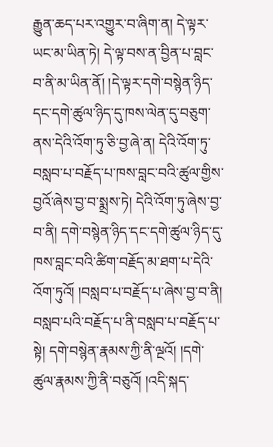རྒྱུན་ཆད་པར་འགྱུར་བ་ཞིག་ན། དེ་ལྟར་ཡང་མ་ཡིན་ཏེ། དེ་ལྟ་བས་ན་བྱིན་པ་བླང་བ་ནི་མ་ཡིན་ནོ། །དེ་ལྟར་དགེ་བསྙེན་ཉིད་དང་དགེ་ཚུལ་ཉིད་དུ་ཁས་ལེན་དུ་བཅུག་ནས་དེའི་འོག་ཏུ་ཅི་བྱ་ཞེ་ན། དེའི་འོག་ཏུ་བསླབ་པ་བརྗོད་པ་ཁས་བླང་བའི་ཚུལ་གྱིས་བྱའོ་ཞེས་བྱ་བ་སྨྲས་ཏེ། དེའི་འོག་ཏུ་ཞེས་བྱ་བ་ནི། དགེ་བསྙེན་ཉིད་དང་དགེ་ཚུལ་ཉིད་དུ་ཁས་བླང་བའི་ཚིག་བརྗོད་མ་ཐག་པ་དེའི་འོག་ཏུའོ། །བསླབ་པ་བརྗོད་པ་ཞེས་བྱ་བ་ནི། བསླབ་པའི་བརྗོད་པ་ནི་བསླབ་པ་བརྗོད་པ་སྟེ། དགེ་བསྙེན་རྣམས་ཀྱི་ནི་ལྔའོ། །དགེ་ཚུལ་རྣམས་ཀྱི་ནི་བཅུའོ། །འདི་སྐད་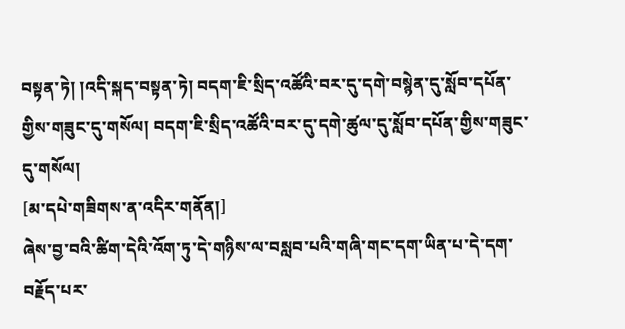བསྟན་ཏེ། །འདི་སྐད་བསྟན་ཏེ། བདག་ཇི་སྲིད་འཚོའི་བར་དུ་དགེ་བསྙེན་དུ་སློབ་དཔོན་གྱིས་གཟུང་དུ་གསོལ། བདག་ཇི་སྲིད་འཚོའི་བར་དུ་དགེ་ཚུལ་དུ་སློབ་དཔོན་གྱིས་གཟུང་དུ་གསོལ།
[མ་དཔེ་གཟིགས་ན་འདིར་གནོན།]
ཞེས་བྱ་བའི་ཚིག་དེའི་འོག་ཏུ་དེ་གཉིས་ལ་བསླབ་པའི་གཞི་གང་དག་ཡིན་པ་དེ་དག་བརྗོད་པར་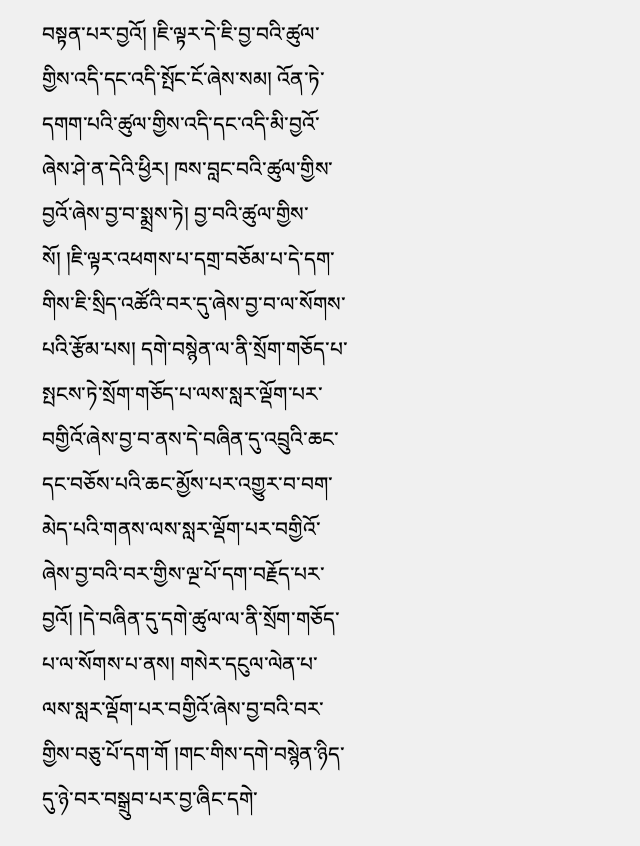བསྟན་པར་བྱའོ། །ཇི་ལྟར་དེ་ཇི་བྱ་བའི་ཚུལ་གྱིས་འདི་དང་འདི་སྤོང་ངོ་ཞེས་སམ། འོན་ཏེ་དགག་པའི་ཚུལ་གྱིས་འདི་དང་འདི་མི་བྱའོ་ཞེས་ཤེ་ན་དེའི་ཕྱིར། ཁས་བླང་བའི་ཚུལ་གྱིས་བྱའོ་ཞེས་བྱ་བ་སྨྲས་ཏེ། བྱ་བའི་ཚུལ་གྱིས་སོ། །ཇི་ལྟར་འཕགས་པ་དགྲ་བཅོམ་པ་དེ་དག་གིས་ཇི་སྲིད་འཚོའི་བར་དུ་ཞེས་བྱ་བ་ལ་སོགས་པའི་རྩོམ་པས། དགེ་བསྙེན་ལ་ནི་སྲོག་གཅོད་པ་སྤངས་ཏེ་སྲོག་གཅོད་པ་ལས་སླར་ལྡོག་པར་བགྱིའོ་ཞེས་བྱ་བ་ནས་དེ་བཞིན་དུ་འབྲུའི་ཆང་དང་བཅོས་པའི་ཆང་མྱོས་པར་འགྱུར་བ་བག་མེད་པའི་གནས་ལས་སླར་ལྡོག་པར་བགྱིའོ་ཞེས་བྱ་བའི་བར་གྱིས་ལྔ་པོ་དག་བརྗོད་པར་བྱའོ། །དེ་བཞིན་དུ་དགེ་ཚུལ་ལ་ནི་སྲོག་གཅོད་པ་ལ་སོགས་པ་ནས། གསེར་དངུལ་ལེན་པ་ལས་སླར་ལྡོག་པར་བགྱིའོ་ཞེས་བྱ་བའི་བར་གྱིས་བཅུ་པོ་དག་གོ །གང་གིས་དགེ་བསྙེན་ཉིད་དུ་ཉེ་བར་བསྒྲུབ་པར་བྱ་ཞིང་དགེ་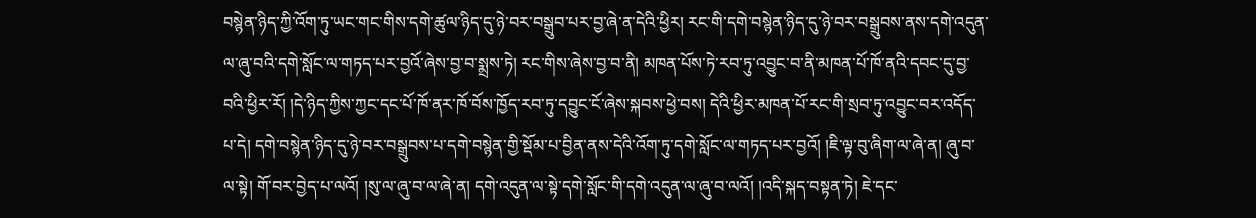བསྙེན་ཉིད་ཀྱི་འོག་ཏུ་ཡང་གང་གིས་དགེ་ཚུལ་ཉིད་དུ་ཉེ་བར་བསྒྲུབ་པར་བྱ་ཞེ་ན་དེའི་ཕྱིར། རང་གི་དགེ་བསྙེན་ཉིད་དུ་ཉེ་བར་བསྒྲུབས་ནས་དགེ་འདུན་ལ་ཞུ་བའི་དགེ་སློང་ལ་གཏད་པར་བྱའོ་ཞེས་བྱ་བ་སྨྲས་ཏེ། རང་གིས་ཞེས་བྱ་བ་ནི། མཁན་པོས་ཏེ་རབ་ཏུ་འབྱུང་བ་ནི་མཁན་པོ་ཁོ་ནའི་དབང་དུ་བྱ་བའི་ཕྱིར་རོ། །དེ་ཉིད་ཀྱིས་ཀྱང་དང་པོ་ཁོ་ནར་ཁོ་བོས་ཁྱོད་རབ་ཏུ་དབྱུང་ངོ་ཞེས་སྐབས་ཕྱེ་བས། དེའི་ཕྱིར་མཁན་པོ་རང་གི་སྲབ་ཏུ་འབྱུང་བར་འདོད་པ་དེ། དགེ་བསྙེན་ཉིད་དུ་ཉེ་བར་བསྒྲུབས་པ་དགེ་བསྙེན་གྱི་སྡོམ་པ་བྱིན་ནས་དེའི་འོག་ཏུ་དགེ་སློང་ལ་གཏད་པར་བྱའོ། །ཇི་ལྟ་བུ་ཞིག་ལ་ཞེ་ན། ཞུ་བ་ལ་སྟེ། གོ་བར་བྱེད་པ་ལའོ། །སུ་ལ་ཞུ་བ་ལ་ཞེ་ན། དགེ་འདུན་ལ་སྟེ་དགེ་སློང་གི་དགེ་འདུན་ལ་ཞུ་བ་ལའོ། །འདི་སྐད་བསྟན་ཏེ། ཇེ་དང་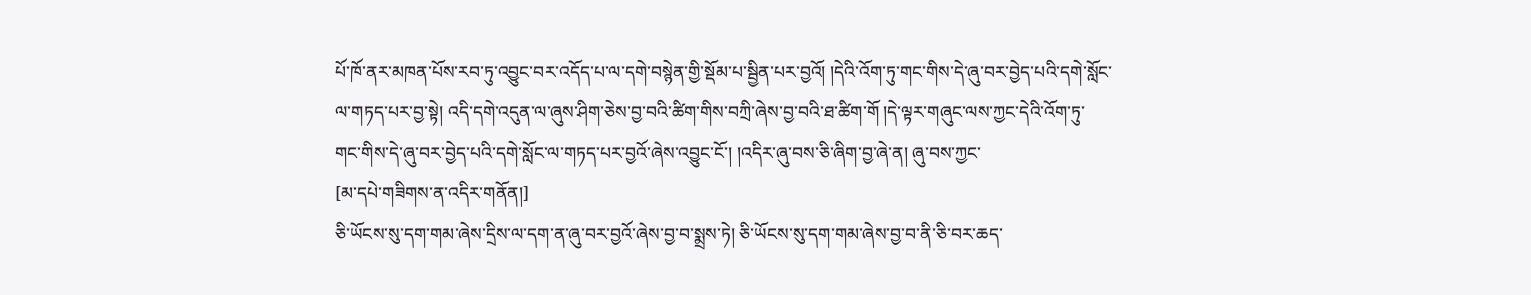པོ་ཁོ་ནར་མཁན་པོས་རབ་ཏུ་འབྱུང་བར་འདོད་པ་ལ་དགེ་བསྙེན་གྱི་སྡོམ་པ་སྦྱིན་པར་བྱའོ། །དེའི་འོག་ཏུ་གང་གིས་དེ་ཞུ་བར་བྱེད་པའི་དགེ་སློང་ལ་གཏད་པར་བྱ་སྟེ། འདི་དགེ་འདུན་ལ་ཞུས་ཤིག་ཅེས་བྱ་བའི་ཚིག་གིས་བཀྲི་ཞེས་བྱ་བའི་ཐ་ཚིག་གོ །དེ་ལྟར་གཞུང་ལས་ཀྱང་དེའི་འོག་ཏུ་གང་གིས་དེ་ཞུ་བར་བྱེད་པའི་དགེ་སློང་ལ་གཏད་པར་བྱའོ་ཞེས་འབྱུང་ངོ་། །འདིར་ཞུ་བས་ཅི་ཞིག་བྱ་ཞེ་ན། ཞུ་བས་ཀྱང་
[མ་དཔེ་གཟིགས་ན་འདིར་གནོན།]
ཅི་ཡོངས་སུ་དག་གམ་ཞེས་དྲིས་ལ་དག་ན་ཞུ་བར་བྱའོ་ཞེས་བྱ་བ་སྨྲས་ཏེ། ཅི་ཡོངས་སུ་དག་གམ་ཞེས་བྱ་བ་ནི་ཅི་བར་ཆད་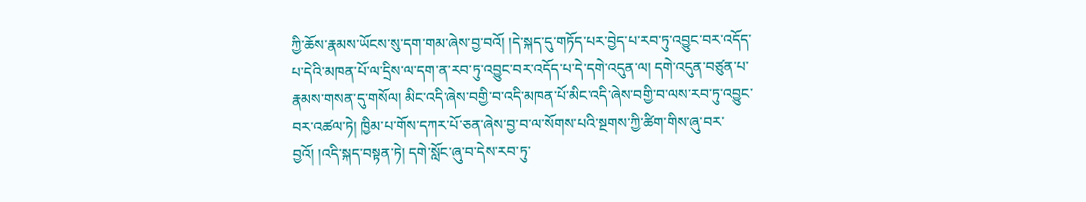ཀྱི་ཆོས་རྣམས་ཡོངས་སུ་དག་གམ་ཞེས་བྱ་བའོ། །དེ་སྐད་དུ་གཏོད་པར་བྱེད་པ་རབ་ཏུ་འབྱུང་བར་འདོད་པ་དེའི་མཁན་པོ་ལ་དྲིས་ལ་དག་ན་རབ་ཏུ་འབྱུང་བར་འདོད་པ་དེ་དགེ་འདུན་ལ། དགེ་འདུན་བཙུན་པ་རྣམས་གསན་དུ་གསོལ། མིང་འདི་ཞེས་བགྱི་བ་འདི་མཁན་པོ་མིང་འདི་ཞེས་བགྱི་བ་ལས་རབ་ཏུ་འབྱུང་བར་འཚལ་ཏེ། ཁྱིམ་པ་གོས་དཀར་པོ་ཅན་ཞེས་བྱ་བ་ལ་སོགས་པའི་སྔགས་ཀྱི་ཚིག་གིས་ཞུ་བར་བྱའོ། །འདི་སྐད་བསྟན་ཏེ། དགེ་སློང་ཞུ་བ་དེས་རབ་ཏུ་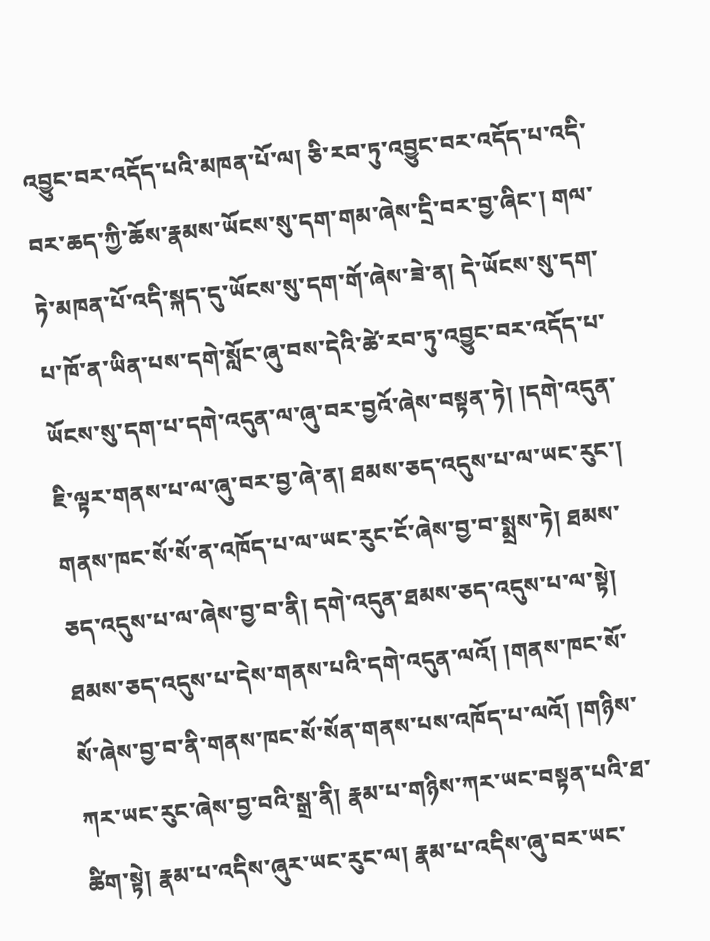འབྱུང་བར་འདོད་པའི་མཁན་པོ་ལ། ཅི་རབ་ཏུ་འབྱུང་བར་འདོད་པ་འདི་བར་ཆད་ཀྱི་ཆོས་རྣམས་ཡོངས་སུ་དག་གམ་ཞེས་དྲི་བར་བྱ་ཞིང་། གལ་ཏེ་མཁན་པོ་འདི་སྐད་དུ་ཡོངས་སུ་དག་གོ་ཞེས་ཟེ་ན། དེ་ཡོངས་སུ་དག་པ་ཁོ་ན་ཡིན་པས་དགེ་སློང་ཞུ་བས་དེའི་ཚེ་རབ་ཏུ་འབྱུང་བར་འདོད་པ་ཡོངས་སུ་དག་པ་དགེ་འདུན་ལ་ཞུ་བར་བྱའོ་ཞེས་བསྟན་ཏེ། །དགེ་འདུན་ཇི་ལྟར་གནས་པ་ལ་ཞུ་བར་བྱ་ཞེ་ན། ཐམས་ཅད་འདུས་པ་ལ་ཡང་རུང་། གནས་ཁང་སོ་སོ་ན་འཁོད་པ་ལ་ཡང་རུང་ངོ་ཞེས་བྱ་བ་སྨྲས་ཏེ། ཐམས་ཅད་འདུས་པ་ལ་ཞེས་བྱ་བ་ནི། དགེ་འདུན་ཐམས་ཅད་འདུས་པ་ལ་སྟེ། ཐམས་ཅད་འདུས་པ་དེས་གནས་པའི་དགེ་འདུན་ལའོ། །གནས་ཁང་སོ་སོ་ཞེས་བྱ་བ་ནི་གནས་ཁང་སོ་སོན་གནས་པས་འཁོད་པ་ལའོ། །གཉིས་ཀར་ཡང་རུང་ཞེས་བྱ་བའི་སྒྲ་ནི། རྣམ་པ་གཉིས་ཀར་ཡང་བསྟན་པའི་ཐ་ཚིག་སྟེ། རྣམ་པ་འདིས་ཞུར་ཡང་རུང་ལ། རྣམ་པ་འདིས་ཞུ་བར་ཡང་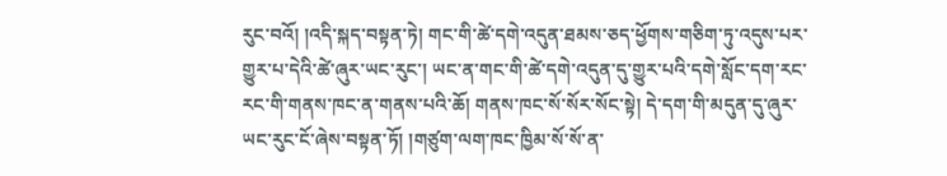རུང་བའོ། །འདི་སྐད་བསྟན་ཏེ། གང་གི་ཚེ་དགེ་འདུན་ཐམས་ཅད་ཕྱོགས་གཅིག་ཏུ་འདུས་པར་གྱུར་པ་དེའི་ཚེ་ཞུར་ཡང་རུང་། ཡང་ན་གང་གི་ཚེ་དགེ་འདུན་དུ་གྱུར་པའི་དགེ་སློང་དག་རང་རང་གི་གནས་ཁང་ན་གནས་པའི་ཆོ། གནས་ཁང་སོ་སོར་སོང་སྟེ། དེ་དག་གི་མདུན་དུ་ཞུར་ཡང་རུང་ངོ་ཞེས་བསྟན་ཏོ། །གཙུག་ལག་ཁང་ཁྱིམ་སོ་སོ་ན་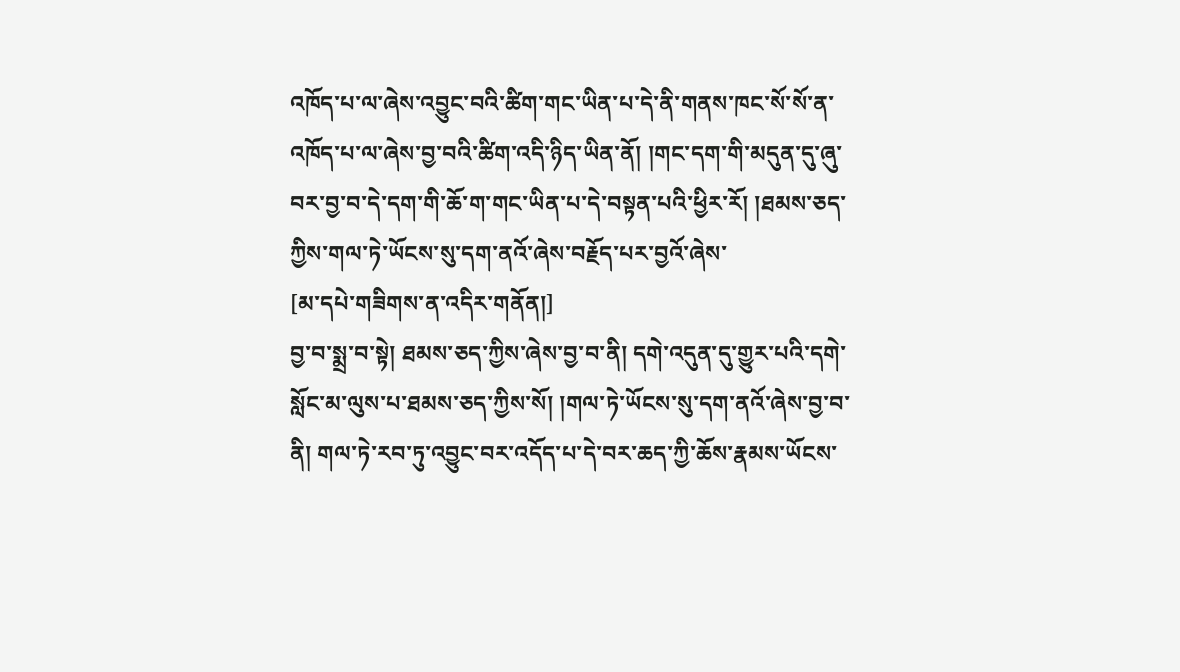འཁོད་པ་ལ་ཞེས་འབྱུང་བའི་ཚིག་གང་ཡིན་པ་དེ་ནི་གནས་ཁང་སོ་སོ་ན་འཁོད་པ་ལ་ཞེས་བྱ་བའི་ཚིག་འདི་ཉིད་ཡིན་ནོ། །གང་དག་གི་མདུན་དུ་ཞུ་བར་བྱ་བ་དེ་དག་གི་ཆོ་ག་གང་ཡིན་པ་དེ་བསྟན་པའི་ཕྱིར་རོ། །ཐམས་ཅད་ཀྱིས་གལ་ཏེ་ཡོངས་སུ་དག་ནའོ་ཞེས་བརྗོད་པར་བྱའོ་ཞེས་
[མ་དཔེ་གཟིགས་ན་འདིར་གནོན།]
བྱ་བ་སྨྲ་བ་སྟེ། ཐམས་ཅད་ཀྱིས་ཞེས་བྱ་བ་ནི། དགེ་འདུན་དུ་གྱུར་པའི་དགེ་སློང་མ་ལུས་པ་ཐམས་ཅད་ཀྱིས་སོ། །གལ་ཏེ་ཡོངས་སུ་དག་ནའོ་ཞེས་བྱ་བ་ནི། གལ་ཏེ་རབ་ཏུ་འབྱུང་བར་འདོད་པ་དེ་བར་ཆད་ཀྱི་ཆོས་རྣམས་ཡོངས་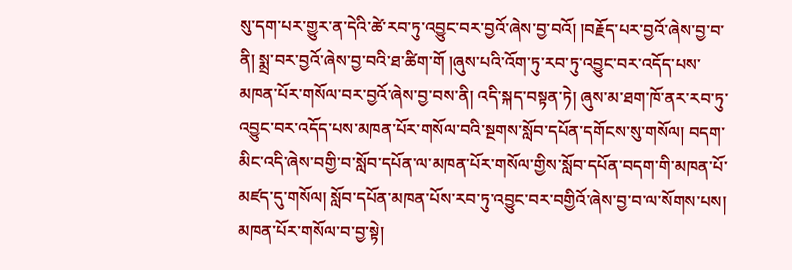སུ་དག་པར་གྱུར་ན་དེའི་ཚེ་རབ་ཏུ་འབྱུང་བར་བྱའོ་ཞེས་བྱ་བའོ། །བརྗོད་པར་བྱའོ་ཞེས་བྱ་བ་ནི། སྨྲ་བར་བྱའོ་ཞེས་བྱ་བའི་ཐ་ཚིག་གོ །ཞུས་པའི་འོག་ཏུ་རབ་ཏུ་འབྱུང་བར་འདོད་པས་མཁན་པོར་གསོལ་བར་བྱའོ་ཞེས་བྱ་བས་ནི། འདི་སྐད་བསྟན་ཏེ། ཞུས་མ་ཐག་ཁོ་ནར་རབ་ཏུ་འབྱུང་བར་འདོད་པས་མཁན་པོར་གསོལ་བའི་སྔགས་སློབ་དཔོན་དགོངས་སུ་གསོལ། བདག་མིང་འདི་ཞེས་བགྱི་བ་སློབ་དཔོན་ལ་མཁན་པོར་གསོལ་གྱིས་སློབ་དཔོན་བདག་གི་མཁན་པོ་མཛད་དུ་གསོལ། སློབ་དཔོན་མཁན་པོས་རབ་ཏུ་འབྱུང་བར་བགྱིའོ་ཞེས་བྱ་བ་ལ་སོགས་པས། མཁན་པོར་གསོལ་བ་བྱ་སྟེ།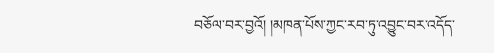བཅོལ་བར་བྱའོ། །མཁན་པོས་ཀྱང་རབ་ཏུ་འབྱུང་བར་འདོད་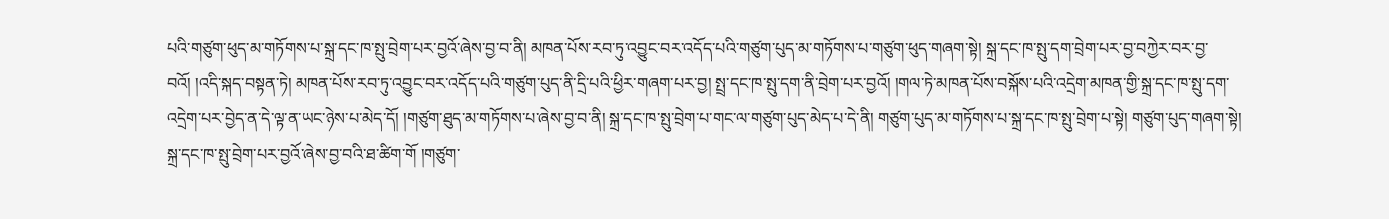པའི་གཙུག་ཕུད་མ་གཏོགས་པ་སྐྲ་དང་ཁ་སྤུ་བྲེག་པར་བྱའོ་ཞེས་བྱ་བ་ནི། མཁན་པོས་རབ་ཏུ་འབྱུང་བར་འདོད་པའི་གཙུག་པུད་མ་གཏོགས་པ་གཙུག་ཕུད་གཞག་སྟེ། སྐྲ་དང་ཁ་སྤུ་དག་བྲེག་པར་བྱ་བཀྱེར་བར་བྱ་བའོ། །འདི་སྐད་བསྟན་ཏེ། མཁན་པོས་རབ་ཏུ་འབྱུང་བར་འདོད་པའི་གཙུག་པུད་ནི་དྲི་པའི་ཕྱིར་གཞག་པར་བྱ། སྤྲ་དང་ཁ་སྤུ་དག་ནི་བྲེག་པར་བྱའོ། །གལ་ཏེ་མཁན་པོས་བསྐོས་པའི་འདྲེག་མཁན་གྱི་སྐྲ་དང་ཁ་སྤུ་དག་འདྲེག་པར་བྱེད་ན་དེ་ལྟ་ན་ཡང་ཉེས་པ་མེད་དོ། །གཙུག་ཐུད་མ་གཏོགས་པ་ཞེས་བྱ་བ་ནི། སྐྲ་དང་ཁ་སྤུ་བྲེག་པ་གང་ལ་གཙུག་པུད་མེད་པ་དེ་ནི། གཙུག་པུད་མ་གཏོགས་པ་སྐྲ་དང་ཁ་སྤུ་བྲེག་པ་སྟེ། གཙུག་པུད་གཞག་སྟེ། སྐྲ་དང་ཁ་སྤུ་བྲེག་པར་བྱའོ་ཞེས་བྱ་བའི་ཐ་ཚིག་གོ །གཙུག་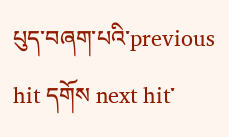པུད་བཞག་པའི་previous hit དགོས next hit་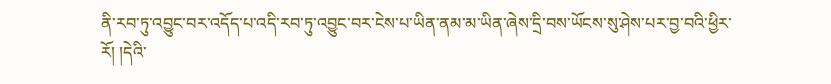ནི་རབ་ཏུ་འབྱུང་བར་འདོད་པ་འདི་རབ་ཏུ་འབྱུང་བར་ངེས་པ་ཡིན་ནམ་མ་ཡིན་ཞེས་དྲི་བས་ཡོངས་སུ་ཤེས་པར་བྱ་བའི་ཕྱིར་རོ། །དེའི་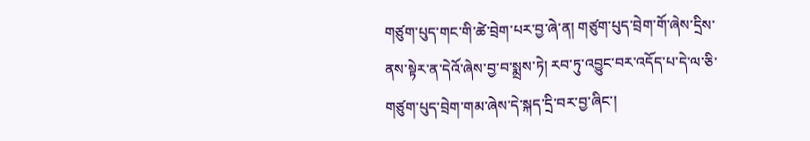གཙུག་པུད་གང་གི་ཚེ་བྲེག་པར་བྱ་ཞེ་ན། གཙུག་པུད་བྲེག་གོ་ཞེས་དྲིས་ནས་སྟེར་ན་དེའོ་ཞེས་བྱ་བ་སྨྲས་ཏེ། རབ་ཏུ་འབྱུང་བར་འདོད་པ་དེ་ལ་ཅི་གཙུག་པུད་བྲེག་གམ་ཞེས་དེ་སྐད་དྲི་བར་བྱ་ཞིང་།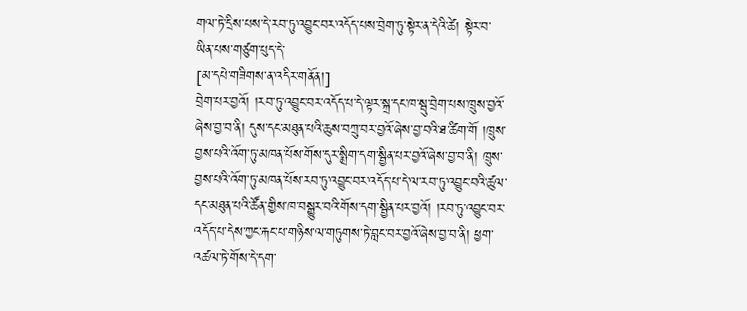གལ་ཏེ་དྲིས་པས་དེ་རབ་ཏུ་འབྱུང་བར་འདོད་པས་བྲེག་ཏུ་སྟེར་ན་དེའི་ཚེ། སྟེར་བ་ཡིན་པས་གཙུག་པུད་དེ་
[མ་དཔེ་གཟིགས་ན་འདིར་གནོན།]
བྲེག་པར་བྱའོ། །རབ་ཏུ་འབྱུང་བར་འདོད་པ་དེ་ལྟར་སྐྲ་དང་ཁ་སྦུ་བྲེག་པས་ཁྲུས་བྱའོ་ཞེས་བྱ་བ་ནི། དུས་དང་མཐུན་པའི་ཆུས་བཀྲུ་བར་བྱའོ་ཞེས་བྱ་བའི་ཐ་ཚིག་གོ །ཁྲུས་བྱས་པའི་འོག་ཏུ་མཁན་པོས་གོས་དུར་སྨྲིག་དག་སྦྱིན་པར་བྱའོ་ཞེས་བྱ་བ་ནི། ཁྲུས་བྱས་པའི་འོག་ཏུ་མཁན་པོས་རབ་ཏུ་འབྱུང་བར་འདོད་པ་དེ་ལ་རབ་ཏུ་འབྱུང་བའི་ཚུལ་དང་མཐུན་པའི་ཚོན་གྱིས་ཁ་བསྒྱུར་བའི་གོས་དག་སྦྱིན་པར་བྱའོ། །རབ་ཏུ་འབྱུང་བར་འདོད་པ་དེས་ཀྱང་རྐང་པ་གཉིས་ལ་གཏུགས་ཏེ་བླང་བར་བྱའོ་ཞེས་བྱ་བ་ནི། ཕྱག་འཚལ་ཏེ་གོས་དེ་དག་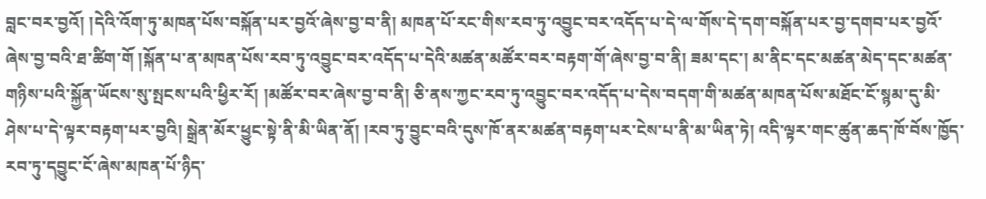བླང་བར་བྱའོ། །དེའི་འོག་ཏུ་མཁན་པོས་བསྐོན་པར་བྱའོ་ཞེས་བྱ་བ་ནི། མཁན་པོ་རང་གིས་རབ་ཏུ་འབྱུང་བར་འདོད་པ་དེ་ལ་གོས་དེ་དག་བསྐོན་པར་བྱ་དགབ་པར་བྱའོ་ཞེས་བྱ་བའི་ཐ་ཚིག་གོ །སྐོན་པ་ན་མཁན་པོས་རབ་ཏུ་འབྱུང་བར་འདོད་པ་དེའི་མཚན་མཚོར་བར་བརྟག་གོ་ཞེས་བྱ་བ་ནི། ཟམ་དང་། མ་ནིང་དང་མཚན་མེད་དང་མཚན་གཉིས་པའི་སྐྱོན་ཡོངས་སུ་སྤངས་པའི་ཕྱིར་རོ། །མཚོར་བར་ཞེས་བྱ་བ་ནི། ཅི་ནས་ཀྱང་རབ་ཏུ་འབྱུང་བར་འདོད་པ་དེས་བདག་གི་མཚན་མཁན་པོས་མཐོང་ངོ་སྙམ་དུ་མི་ཤེས་པ་དེ་ལྟར་བརྟག་པར་བྱའི། སྒྲེན་མོར་ཕྱུང་སྟེ་ནི་མི་ཡིན་ནོ། །རབ་ཏུ་བྱུང་བའི་དུས་ཁོ་ནར་མཚན་བརྟག་པར་ངེས་པ་ནི་མ་ཡིན་ཏེ། འདི་ལྟར་གང་ཚུན་ཆད་ཁོ་བོས་ཁྱོད་རབ་ཏུ་དབྱུང་ངོ་ཞེས་མཁན་པོ་ཉིད་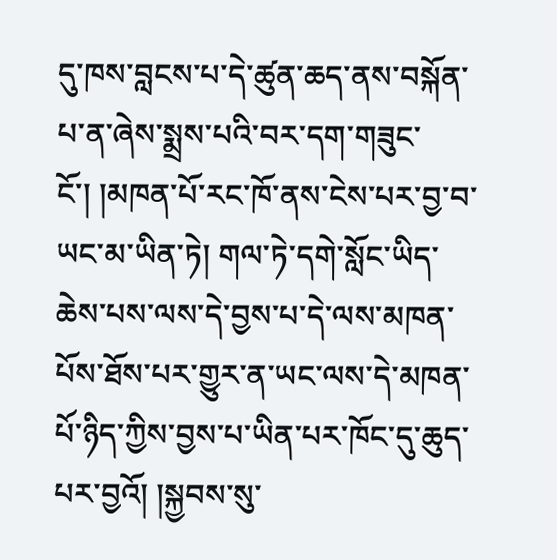དུ་ཁས་བླངས་པ་དེ་ཚུན་ཆད་ནས་བསྐོན་པ་ན་ཞེས་སྨྲས་པའི་བར་དག་གཟུང་ངོ་། །མཁན་པོ་རང་ཁོ་ནས་ངེས་པར་བྱ་བ་ཡང་མ་ཡིན་ཏེ། གལ་ཏེ་དགེ་སློང་ཡིད་ཆེས་པས་ལས་དེ་བྱས་པ་དེ་ལས་མཁན་པོས་ཐོས་པར་གྱུར་ན་ཡང་ལས་དེ་མཁན་པོ་ཉིད་ཀྱིས་བྱས་པ་ཡིན་པར་ཁོང་དུ་ཆུད་པར་བྱའོ། །སྐྱབས་སུ་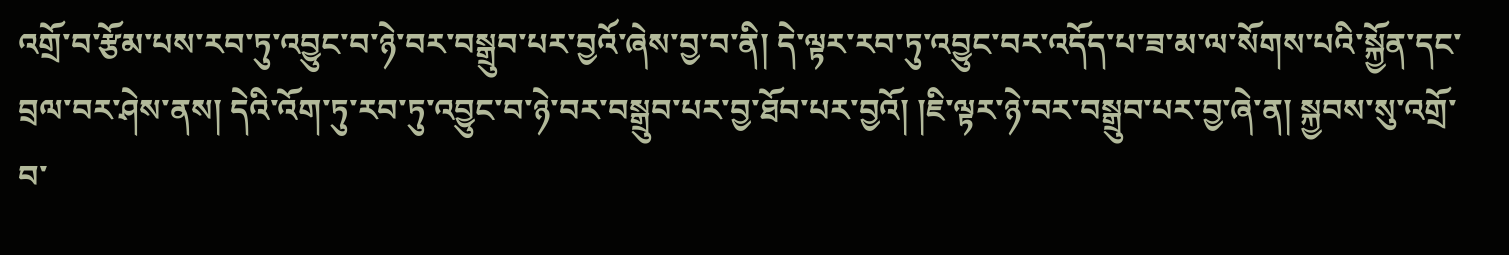འགྲོ་བ་རྩོམ་པས་རབ་ཏུ་འབྱུང་བ་ཉེ་བར་བསྒྲུབ་པར་བྱའོ་ཞེས་བྱ་བ་ནི། དེ་ལྟར་རབ་ཏུ་འབྱུང་བར་འདོད་པ་ཟ་མ་ལ་སོགས་པའི་སྐྱོན་དང་བྲལ་བར་ཤེས་ནས། དེའི་འོག་ཏུ་རབ་ཏུ་འབྱུང་བ་ཉེ་བར་བསྒྲུབ་པར་བྱ་ཐོབ་པར་བྱའོ། །ཇི་ལྟར་ཉེ་བར་བསྒྲུབ་པར་བྱ་ཞེ་ན། སྐྱབས་སུ་འགྲོ་བ་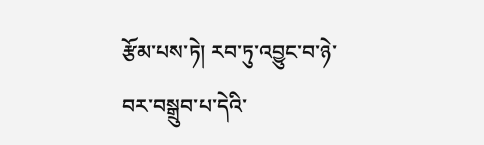རྩོམ་པས་ཏེ། རབ་ཏུ་འབྱུང་བ་ཉེ་བར་བསྒྲུབ་པ་དེའི་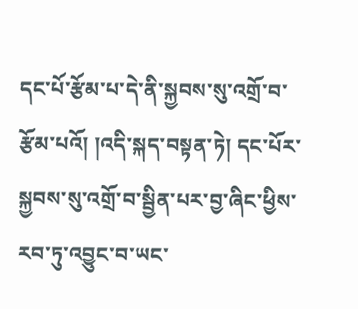དང་པོ་རྩོམ་པ་དེ་ནི་སྐྱབས་སུ་འགྲོ་བ་རྩོམ་པའོ། །འདི་སྐད་བསྟན་ཏེ། དང་པོར་སྐྱབས་སུ་འགྲོ་བ་སྦྱིན་པར་བྱ་ཞིང་ཕྱིས་རབ་ཏུ་འབྱུང་བ་ཡང་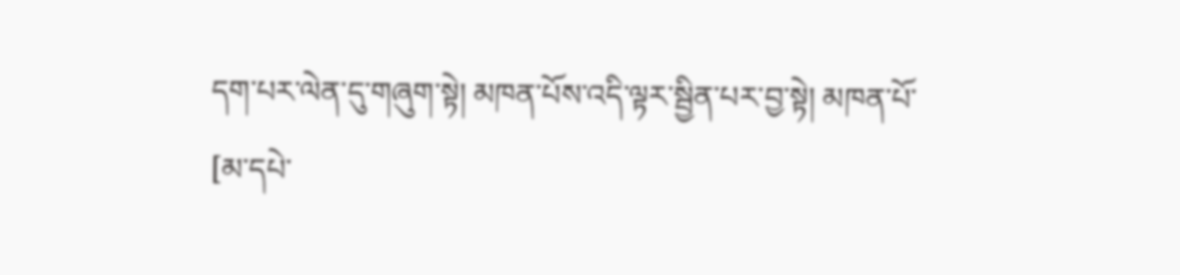དག་པར་ལེན་དུ་གཞུག་སྟེ། མཁན་པོས་འདི་ལྟར་སྦྱིན་པར་བྱ་སྟེ། མཁན་པོ་
[མ་དཔེ་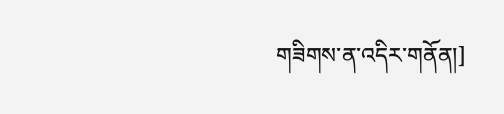གཟིགས་ན་འདིར་གནོན།]